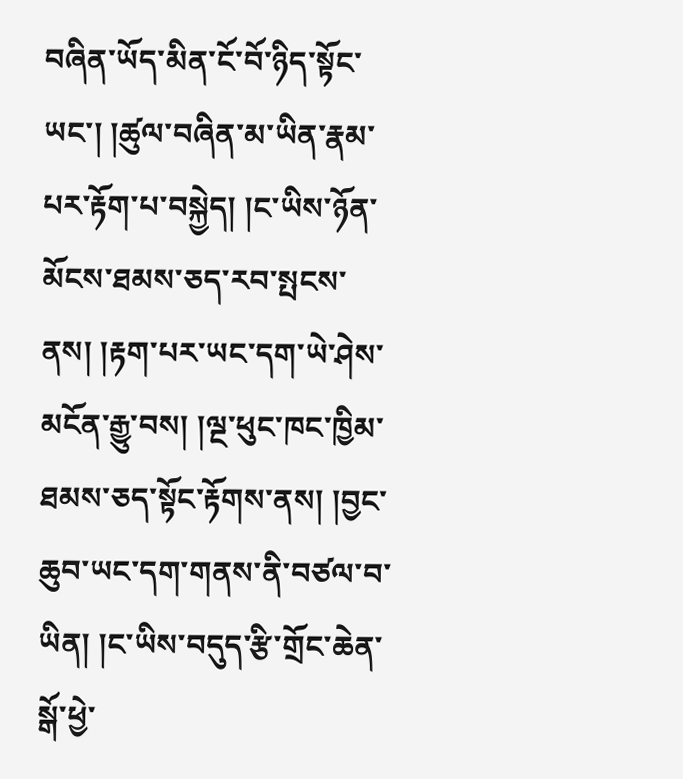བཞིན་ཡོད་མིན་ངོ་བོ་ཉིད་སྟོང་ཡང་། །ཚུལ་བཞིན་མ་ཡིན་རྣམ་པར་རྟོག་པ་བསྐྱེད། །ང་ཡིས་ཉོན་མོངས་ཐམས་ཅད་རབ་སྤངས་ནས། །རྟག་པར་ཡང་དག་ཡེ་ཤེས་མངོན་རྒྱུ་བས། །ལྔ་ཕུང་ཁང་ཁྱིམ་ཐམས་ཅད་སྟོང་རྟོགས་ནས། །བྱང་ཆུབ་ཡང་དག་གནས་ནི་བཙལ་བ་ཡིན། །ང་ཡིས་བདུད་རྩི་གྲོང་ཆེན་སྒོ་ཕྱེ་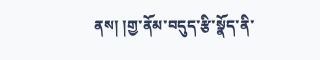ནས། །གྱ་ནོམ་བདུད་རྩི་སྣོད་ནི་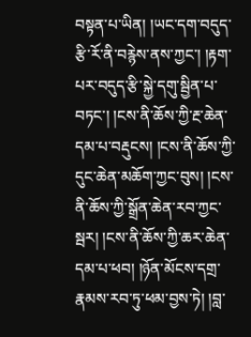བསྟན་པ་ཡིན། །ཡང་དག་བདུད་རྩི་རོ་ནི་བརྙེས་ནས་ཀྱང་། །རྟག་པར་བདུད་རྩི་སྐྱེ་དགུ་སྦྱིན་པ་བཏང་། །ངས་ནི་ཆོས་ཀྱི་རྔ་ཆེན་དམ་པ་བརྡུངས། །ངས་ནི་ཆོས་ཀྱི་དུང་ཆེན་མཆོག་ཀྱང་བུས། །ངས་ནི་ཆོས་ཀྱི་སྒྲོན་ཆེན་རབ་ཀྱང་སྦར། །ངས་ནི་ཆོས་ཀྱི་ཆར་ཆེན་དམ་པ་ཕབ། །ཉོན་མོངས་དགྲ་རྣམས་རབ་ཏུ་ཕམ་བྱས་ཏེ། །བླ་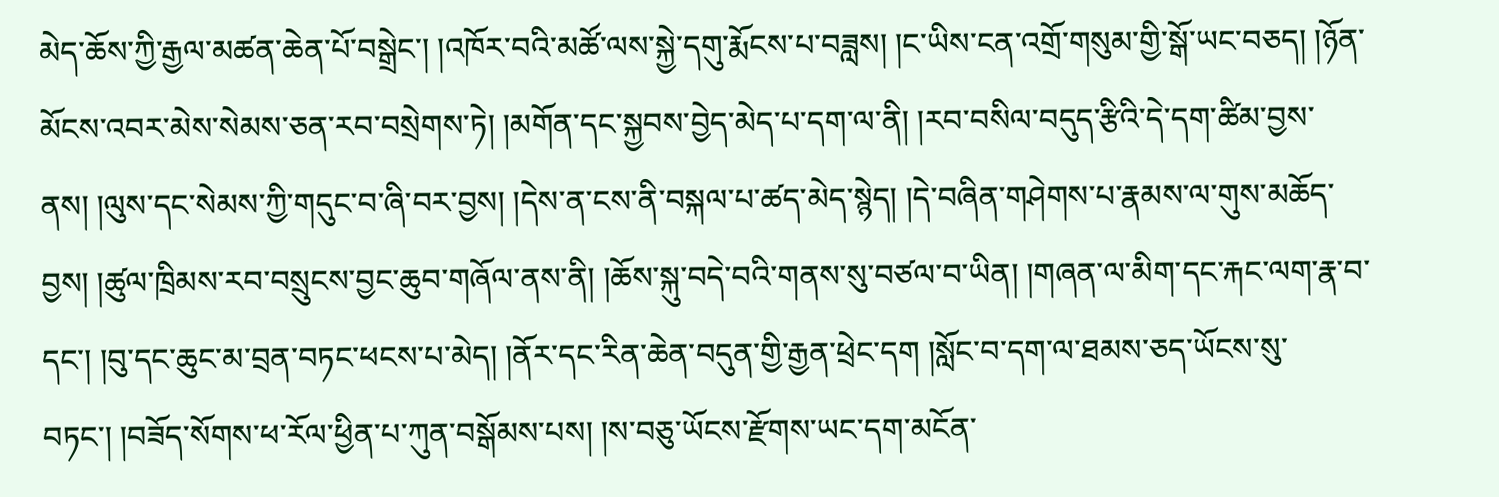མེད་ཆོས་ཀྱི་རྒྱལ་མཚན་ཆེན་པོ་བསྒྲེང་། །འཁོར་བའི་མཚོ་ལས་སྐྱེ་དགུ་རྨོངས་པ་བཟླས། །ང་ཡིས་ངན་འགྲོ་གསུམ་གྱི་སྒོ་ཡང་བཅད། །ཉོན་མོངས་འབར་མེས་སེམས་ཅན་རབ་བསྲེགས་ཏེ། །མགོན་དང་སྐྱབས་བྱེད་མེད་པ་དག་ལ་ནི། །རབ་བསིལ་བདུད་རྩིའི་དེ་དག་ཚིམ་བྱས་ནས། །ལུས་དང་སེམས་ཀྱི་གདུང་བ་ཞི་བར་བྱས། །དེས་ན་ངས་ནི་བསྐལ་པ་ཚད་མེད་སྙེད། །དེ་བཞིན་གཤེགས་པ་རྣམས་ལ་གུས་མཆོད་བྱས། །ཚུལ་ཁྲིམས་རབ་བསྲུངས་བྱང་ཆུབ་གཞོལ་ནས་ནི། །ཆོས་སྐུ་བདེ་བའི་གནས་སུ་བཙལ་བ་ཡིན། །གཞན་ལ་མིག་དང་རྐང་ལག་རྣ་བ་དང་། །བུ་དང་ཆུང་མ་བྲན་བཏང་ཕངས་པ་མེད། །ནོར་དང་རིན་ཆེན་བདུན་གྱི་རྒྱན་ཕྲེང་དག །སློང་བ་དག་ལ་ཐམས་ཅད་ཡོངས་སུ་བཏང་། །བཟོད་སོགས་ཕ་རོལ་ཕྱིན་པ་ཀུན་བསྒོམས་པས། །ས་བཅུ་ཡོངས་རྫོགས་ཡང་དག་མངོན་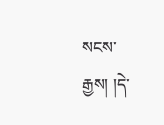སངས་རྒྱས། །དེ་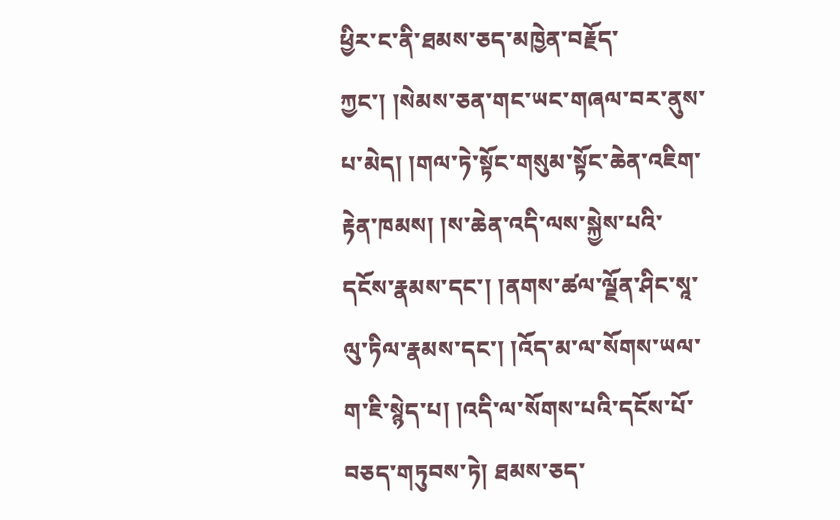ཕྱིར་ང་ནི་ཐམས་ཅད་མཁྱེན་བརྗོད་ཀྱང་། །སེམས་ཅན་གང་ཡང་གཞལ་བར་ནུས་པ་མེད། །གལ་ཏེ་སྟོང་གསུམ་སྟོང་ཆེན་འཇིག་རྟེན་ཁམས། །ས་ཆེན་འདི་ལས་སྐྱེས་པའི་དངོས་རྣམས་དང་། །ནགས་ཚལ་ལྗོན་ཤིང་སཱ་ལུ་ཏིལ་རྣམས་དང་། །འོད་མ་ལ་སོགས་ཡལ་ག་ཇི་སྙེད་པ། །འདི་ལ་སོགས་པའི་དངོས་པོ་བཅད་གཏུབས་ཏེ། ཐམས་ཅད་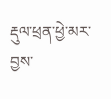རྡུལ་ཕྲན་ཕྱེ་མར་བྱས་